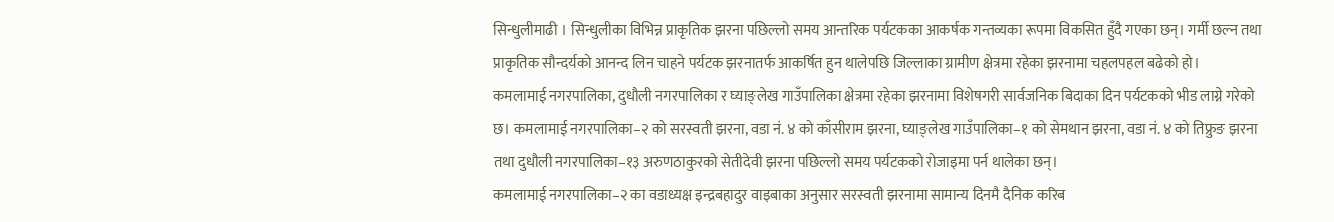सिन्धुलीमाढी । सिन्धुलीका विभिन्न प्राकृतिक झरना पछिल्लो समय आन्तरिक पर्यटकका आकर्षक गन्तव्यका रूपमा विकसित हुँदै गएका छन्। गर्मी छल्न तथा प्राकृतिक सौन्दर्यको आनन्द लिन चाहने पर्यटक झरनातर्फ आकर्षित हुन थालेपछि जिल्लाका ग्रामीण क्षेत्रमा रहेका झरनामा चहलपहल बढेको हो।
कमलामाई नगरपालिका, दुधौली नगरपालिका र घ्याङ्लेख गाउँपालिका क्षेत्रमा रहेका झरनामा विशेषगरी सार्वजनिक बिदाका दिन पर्यटकको भीड लाग्ने गरेको छ। कमलामाई नगरपालिका–२ को सरस्वती झरना, वडा नं. ४ को काँसीराम झरना, घ्याङ्लेख गाउँपालिका–१ को सेमथान झरना, वडा नं. ४ को तिफ्रुङ झरना तथा दुधौली नगरपालिका–१३ अरुणठाकुरको सेतीदेवी झरना पछिल्लो समय पर्यटकको रोजाइमा पर्न थालेका छन्।
कमलामाई नगरपालिका–२ का वडाध्यक्ष इन्द्रबहादुर वाइबाका अनुसार सरस्वती झरनामा सामान्य दिनमै दैनिक करिब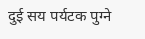दुई सय पर्यटक पुग्ने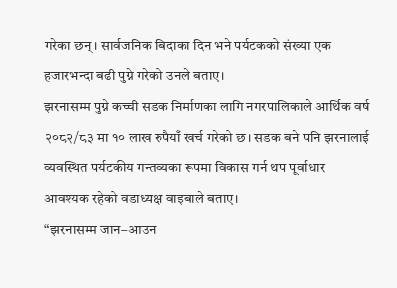गरेका छन्। सार्वजनिक बिदाका दिन भने पर्यटकको संख्या एक हजारभन्दा बढी पुग्ने गरेको उनले बताए।
झरनासम्म पुग्ने कच्ची सडक निर्माणका लागि नगरपालिकाले आर्थिक वर्ष २०८२/८३ मा १० लाख रुपैयाँ खर्च गरेको छ। सडक बने पनि झरनालाई व्यवस्थित पर्यटकीय गन्तव्यका रूपमा विकास गर्न थप पूर्वाधार आवश्यक रहेको वडाध्यक्ष वाइबाले बताए।
“झरनासम्म जान–आउन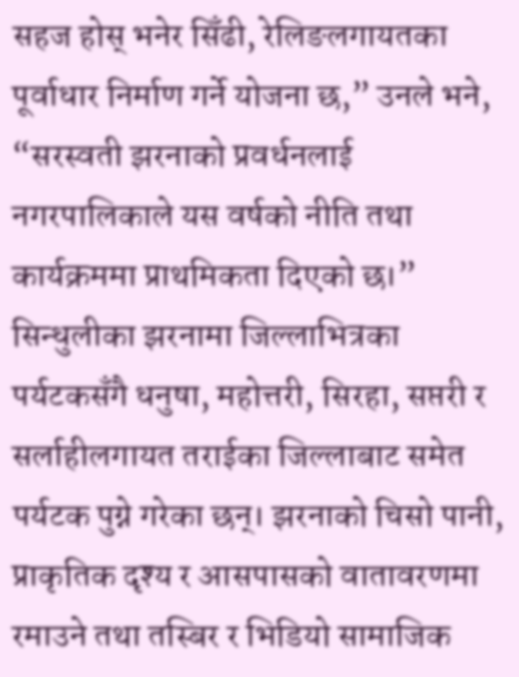सहज होस् भनेर सिँढी, रेलिङलगायतका पूर्वाधार निर्माण गर्ने योजना छ,” उनले भने, “सरस्वती झरनाको प्रवर्धनलाई नगरपालिकाले यस वर्षको नीति तथा कार्यक्रममा प्राथमिकता दिएको छ।”
सिन्धुलीका झरनामा जिल्लाभित्रका पर्यटकसँगै धनुषा, महोत्तरी, सिरहा, सप्तरी र सर्लाहीलगायत तराईका जिल्लाबाट समेत पर्यटक पुग्ने गरेका छन्। झरनाको चिसो पानी, प्राकृतिक दृश्य र आसपासको वातावरणमा रमाउने तथा तस्बिर र भिडियो सामाजिक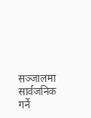सञ्जालमा सार्वजनिक गर्ने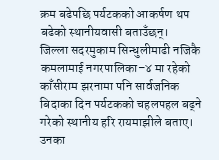क्रम बढेपछि पर्यटकको आकर्षण थप बढेको स्थानीयवासी बताउँछन्।
जिल्ला सदरमुकाम सिन्धुलीमाढी नजिकै कमलामाई नगरपालिका–४ मा रहेको काँसीराम झरनामा पनि सार्वजनिक बिदाका दिन पर्यटकको चहलपहल बढ्ने गरेको स्थानीय हरि रायमाझीले बताए। उनका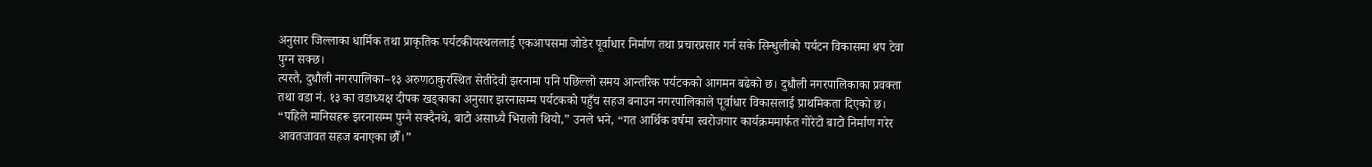अनुसार जिल्लाका धार्मिक तथा प्राकृतिक पर्यटकीयस्थललाई एकआपसमा जोडेर पूर्वाधार निर्माण तथा प्रचारप्रसार गर्न सके सिन्धुलीको पर्यटन विकासमा थप टेवा पुग्न सक्छ।
त्यस्तै, दुधौली नगरपालिका–१३ अरुणठाकुरस्थित सेतीदेवी झरनामा पनि पछिल्लो समय आन्तरिक पर्यटकको आगमन बढेको छ। दुधौली नगरपालिकाका प्रवक्ता तथा वडा नं. १३ का वडाध्यक्ष दीपक खड्काका अनुसार झरनासम्म पर्यटकको पहुँच सहज बनाउन नगरपालिकाले पूर्वाधार विकासलाई प्राथमिकता दिएको छ।
“पहिले मानिसहरू झरनासम्म पुग्नै सक्दैनथे, बाटो असाध्यै भिरालो थियो,” उनले भने, “गत आर्थिक वर्षमा स्वरोजगार कार्यक्रममार्फत गोरेटो बाटो निर्माण गरेर आवतजावत सहज बनाएका छौँ।”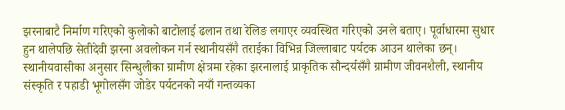झरनाबाटै निर्माण गरिएको कुलोको बाटोलाई ढलान तथा रेलिङ लगाएर व्यवस्थित गरिएको उनले बताए। पूर्वाधारमा सुधार हुन थालेपछि सेतीदेवी झरना अवलोकन गर्न स्थानीयसँगै तराईका विभिन्न जिल्लाबाट पर्यटक आउन थालेका छन्।
स्थानीयवासीका अनुसार सिन्धुलीका ग्रामीण क्षेत्रमा रहेका झरनालाई प्राकृतिक सौन्दर्यसँगै ग्रामीण जीवनशैली, स्थानीय संस्कृति र पहाडी भूगोलसँग जोडेर पर्यटनको नयाँ गन्तव्यका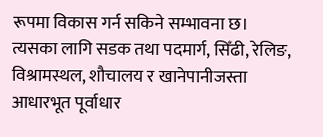रूपमा विकास गर्न सकिने सम्भावना छ।
त्यसका लागि सडक तथा पदमार्ग, सिँढी, रेलिङ, विश्रामस्थल, शौचालय र खानेपानीजस्ता आधारभूत पूर्वाधार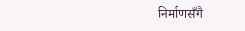निर्माणसँगै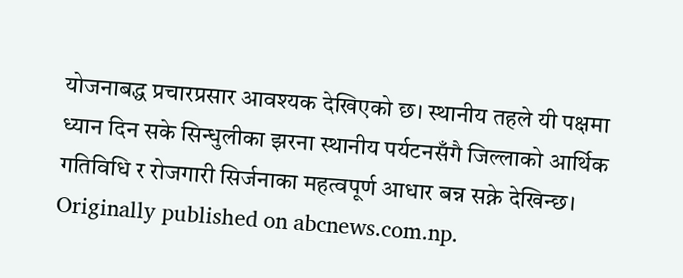योजनाबद्ध प्रचारप्रसार आवश्यक देखिएको छ। स्थानीय तहले यी पक्षमा ध्यान दिन सके सिन्धुलीका झरना स्थानीय पर्यटनसँगै जिल्लाको आर्थिक गतिविधि र रोजगारी सिर्जनाका महत्वपूर्ण आधार बन्न सक्ने देखिन्छ।
Originally published on abcnews.com.np.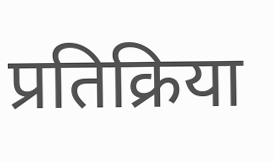प्रतिक्रिया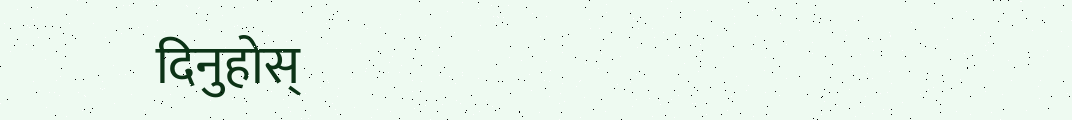दिनुहोस्